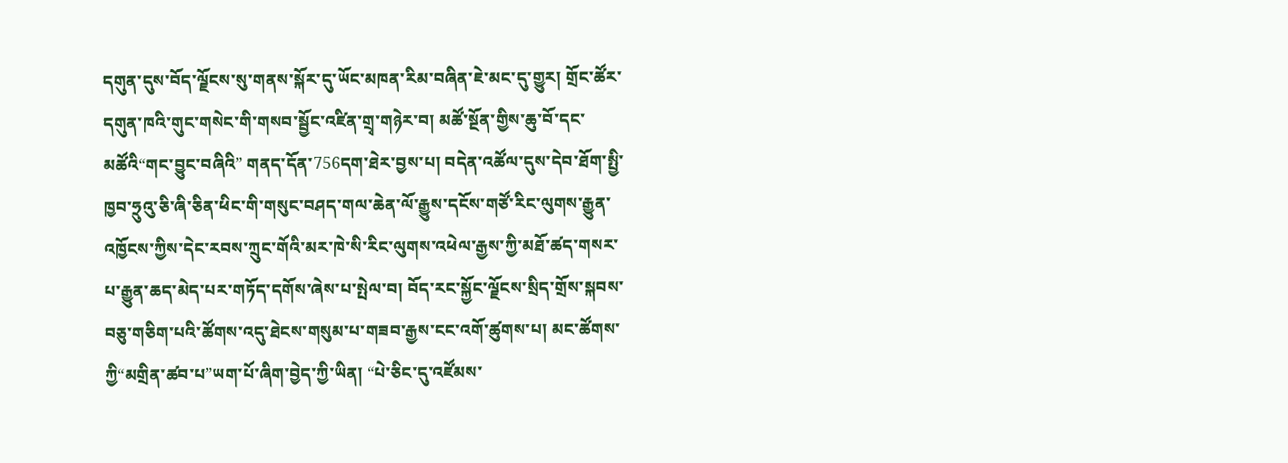དགུན་དུས་བོད་ལྗོངས་སུ་གནས་སྐོར་དུ་ཡོང་མཁན་རིམ་བཞིན་ཇེ་མང་དུ་གྱུར། གྲོང་ཚོར་དགུན་ཁའི་གུང་གསེང་གི་གསབ་སྦྱོང་འཛིན་གྲྭ་གཉེར་བ། མཚོ་སྔོན་གྱིས་ཆུ་བོ་དང་མཚོའི“གང་བྱུང་བཞིའི” གནད་དོན་756དག་ཐེར་བྱས་པ། བདེན་འཚོལ་དུས་དེབ་ཐོག་སྤྱི་ཁྱབ་ཧྲུའུ་ཅི་ཞི་ཅིན་ཕིང་གི་གསུང་བཤད་གལ་ཆེན་ལོ་རྒྱུས་དངོས་གཙོ་རིང་ལུགས་རྒྱུན་འཁྱོངས་ཀྱིས་དེང་རབས་ཀྲུང་གོའི་མར་ཁེ་སི་རིང་ལུགས་འཕེལ་རྒྱས་ཀྱི་མཐོ་ཚད་གསར་པ་རྒྱུན་ཆད་མེད་པར་གཏོད་དགོས་ཞེས་པ་སྤེལ་བ། བོད་རང་སྐྱོང་ལྗོངས་སྲིད་གྲོས་སྐབས་བཅུ་གཅིག་པའི་ཚོགས་འདུ་ཐེངས་གསུམ་པ་གཟབ་རྒྱས་ངང་འགོ་ཚུགས་པ། མང་ཚོགས་ཀྱི“མགྲིན་ཚབ་པ”ཡག་པོ་ཞིག་བྱེད་ཀྱི་ཡིན། “པེ་ཅིང་དུ་འཛོམས་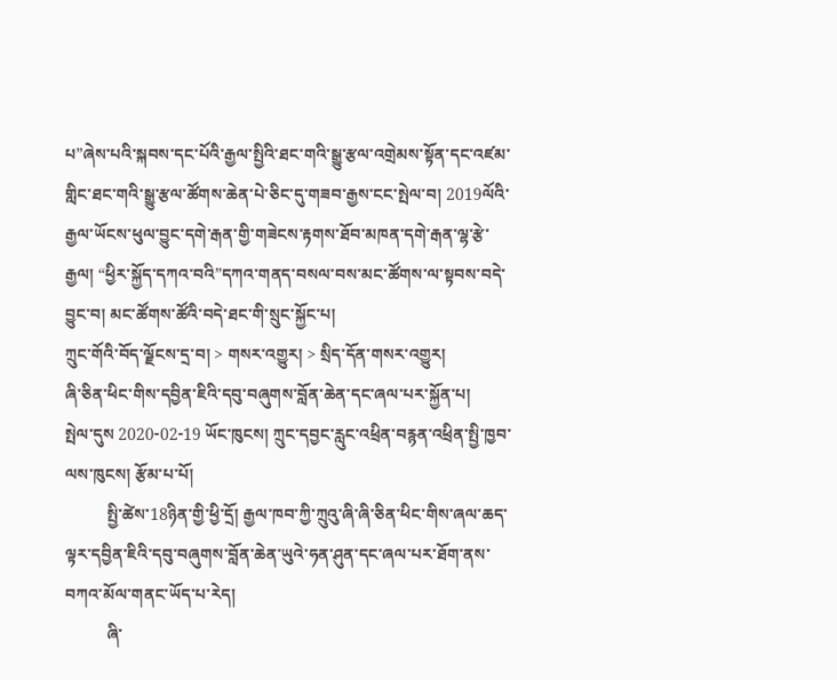པ”ཞེས་པའི་སྐབས་དང་པོའི་རྒྱལ་སྤྱིའི་ཐང་གའི་སྒྱུ་རྩལ་འགྲེམས་སྟོན་དང་འཛམ་གླིང་ཐང་གའི་སྒྱུ་རྩལ་ཚོགས་ཆེན་པེ་ཅིང་དུ་གཟབ་རྒྱས་ངང་སྤེལ་བ། 2019ལོའི་རྒྱལ་ཡོངས་ཕུལ་བྱུང་དགེ་རྒན་གྱི་གཟེངས་རྟགས་ཐོབ་མཁན་དགེ་རྒན་ལྷ་རྩེ་རྒྱལ། “ཕྱིར་སྐྱོད་དཀའ་བའི”དཀའ་གནད་བསལ་བས་མང་ཚོགས་ལ་སྟབས་བདེ་བྱུང་བ། མང་ཚོགས་ཚོའི་བདེ་ཐང་གི་སྲུང་སྐྱོང་པ།
ཀྲུང་གོའི་བོད་ལྗོངས་དྲ་བ། > གསར་འགྱུར། > སྲིད་དོན་གསར་འགྱུར།
ཞི་ཅིན་ཕིང་གིས་དབྱིན་ཇིའི་དབུ་བཞུགས་བློན་ཆེན་དང་ཞལ་པར་སྐྱོན་པ།
སྤེལ་དུས 2020-02-19 ཡོང་ཁུངས། ཀྲུང་དབྱང་རླུང་འཕྲིན་བརྙན་འཕྲིན་སྤྱི་ཁྱབ་ལས་ཁུངས། རྩོམ་པ་པོ།
          སྤྱི་ཚེས་18ཉིན་གྱི་ཕྱི་དྲོ། རྒྱལ་ཁབ་ཀྱི་ཀྲུའུ་ཞི་ཞི་ཅིན་ཕིང་གིས་ཞལ་ཆད་ལྟར་དབྱིན་ཇིའི་དབུ་བཞུགས་བློན་ཆེན་ཡུའེ་ཧན་ཤུན་དང་ཞལ་པར་ཐོག་ནས་བཀའ་མོལ་གནང་ཡོད་པ་རེད།
          ཞི་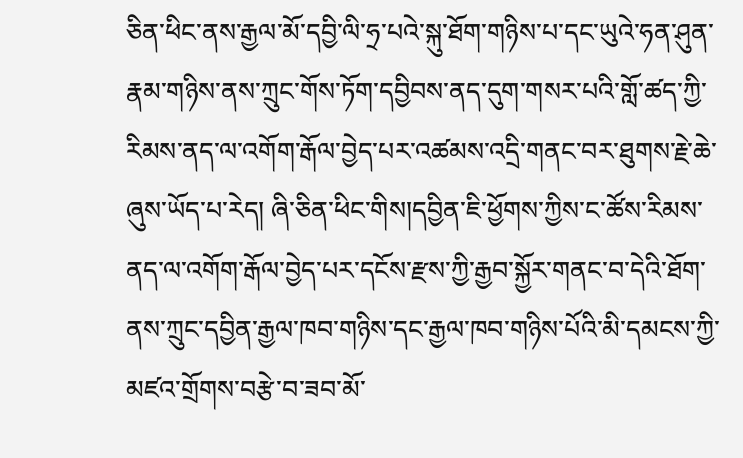ཅིན་ཕིང་ནས་རྒྱལ་མོ་དབྱི་ལི་ཧྲ་པའེ་སྐུ་ཐོག་གཉིས་པ་དང་ཡུའེ་ཧན་ཤུན་རྣམ་གཉིས་ནས་ཀྲུང་གོས་ཏོག་དབྱིབས་ནད་དུག་གསར་པའི་གློ་ཚད་ཀྱི་རིམས་ནད་ལ་འགོག་རྒོལ་བྱེད་པར་འཚམས་འདྲི་གནང་བར་ཐུགས་རྗེ་ཆེ་ཞུས་ཡོད་པ་རེད། ཞི་ཅིན་ཕིང་གིས།དབྱིན་ཇི་ཕྱོགས་ཀྱིས་ང་ཚོས་རིམས་ནད་ལ་འགོག་རྒོལ་བྱེད་པར་དངོས་རྫས་ཀྱི་རྒྱབ་སྐྱོར་གནང་བ་དེའི་ཐོག་ནས་ཀྲུང་དབྱིན་རྒྱལ་ཁབ་གཉིས་དང་རྒྱལ་ཁབ་གཉིས་པོའི་མི་དམངས་ཀྱི་མཛའ་གྲོགས་བརྩེ་བ་ཟབ་མོ་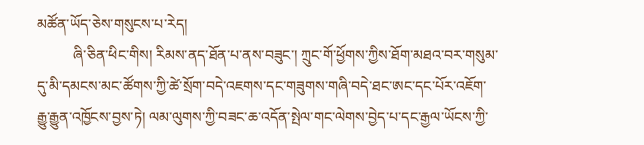མཚོན་ཡོད་ཅེས་གསུངས་པ་རེད།
          ཞི་ཅིན་ཕིང་གིས། རིམས་ནད་ཐོན་པ་ནས་བཟུང་། ཀྲུང་གོ་ཕྱོགས་ཀྱིས་ཐོག་མཐའ་བར་གསུམ་དུ་མི་དམངས་མང་ཚོགས་ཀྱི་ཚེ་སྲོག་བདེ་འཇགས་དང་གཟུགས་གཞི་བདེ་ཐང་ཨང་དང་པོར་འཇོག་རྒྱུ་རྒྱུན་འཁྱོངས་བྱས་ཏེ། ལམ་ལུགས་ཀྱི་བཟང་ཆ་འདོན་སྤེལ་གང་ལེགས་བྱེད་པ་དང་རྒྱལ་ཡོངས་ཀྱི་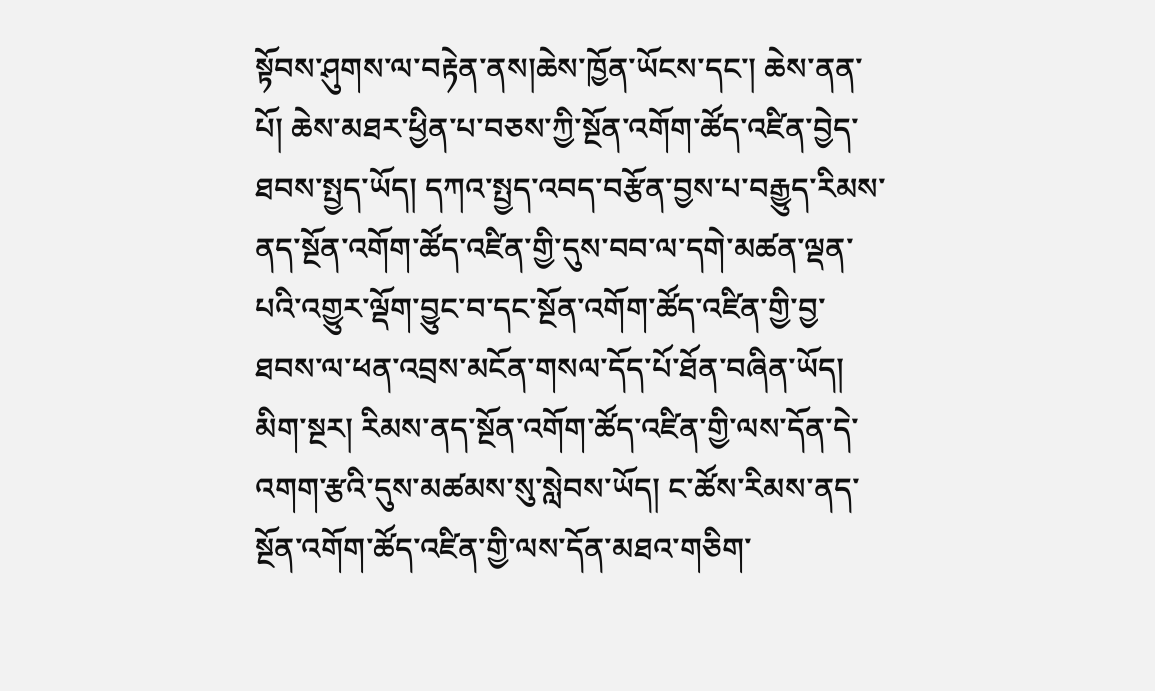སྟོབས་ཤུགས་ལ་བརྟེན་ནས།ཆེས་ཁྱོན་ཡོངས་དང་། ཆེས་ནན་པོ། ཆེས་མཐར་ཕྱིན་པ་བཅས་ཀྱི་སྔོན་འགོག་ཚོད་འཛིན་བྱེད་ཐབས་སྤྱད་ཡོད། དཀའ་སྤྱད་འབད་བརྩོན་བྱས་པ་བརྒྱུད་རིམས་ནད་སྔོན་འགོག་ཚོད་འཛིན་གྱི་དུས་བབ་ལ་དགེ་མཚན་ལྡན་པའི་འགྱུར་ལྡོག་བྱུང་བ་དང་སྔོན་འགོག་ཚོད་འཛིན་གྱི་བྱ་ཐབས་ལ་ཕན་འབྲས་མངོན་གསལ་དོད་པོ་ཐོན་བཞིན་ཡོད། མིག་སྔར། རིམས་ནད་སྔོན་འགོག་ཚོད་འཛིན་གྱི་ལས་དོན་དེ་འགག་རྩའི་དུས་མཚམས་སུ་སླེབས་ཡོད། ང་ཚོས་རིམས་ནད་སྔོན་འགོག་ཚོད་འཛིན་གྱི་ལས་དོན་མཐའ་གཅིག་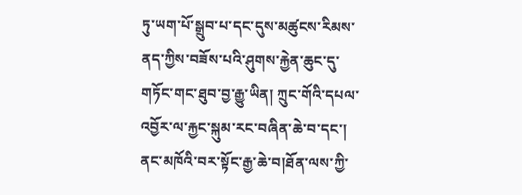ཏུ་ཡག་པོ་སྒྲུབ་པ་དང་དུས་མཚུངས་རིམས་ནད་ཀྱིས་བཟོས་པའི་ཤུགས་རྐྱེན་ཆུང་དུ་གཏོང་གང་ཐུབ་བྱ་རྒྱུ་ཡིན། ཀྲུང་གོའི་དཔལ་འབྱོར་ལ་རྐྱང་སྐུམ་རང་བཞིན་ཆེ་བ་དང་། ནང་མཁོའི་བར་སྟོང་རྒྱ་ཆེ་བ།ཐོན་ལས་ཀྱི་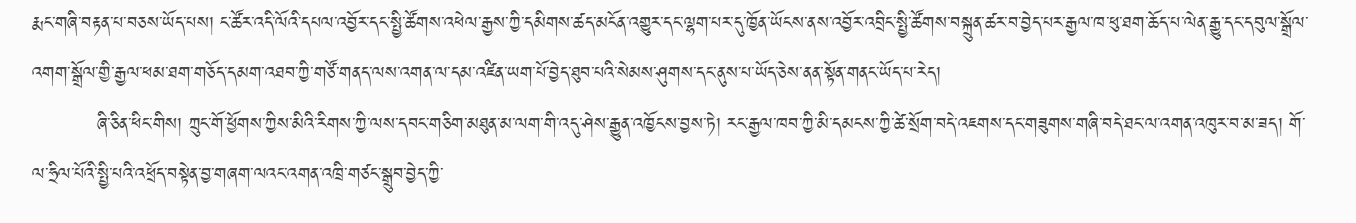རྨང་གཞི་བརྟན་པ་བཅས་ཡོད་པས། ང་ཚོར་འདི་ལོའི་དཔལ་འབྱོར་དང་སྤྱི་ཚོགས་འཕེལ་རྒྱས་ཀྱི་དམིགས་ཚད་མངོན་འགྱུར་དང་ལྷག་པར་དུ་ཁྱོན་ཡོངས་ནས་འབྱོར་འབྲིང་སྤྱི་ཚོགས་བསྐྲུན་ཚར་བ་བྱེད་པར་རྒྱལ་ཁ་ཕུ་ཐག་ཆོད་པ་ལེན་རྒྱུ་དང་དབུལ་སྒྲོལ་འགག་སྒྲོལ་གྱི་རྒྱལ་ཕམ་ཐག་གཅོད་དམག་འཐབ་ཀྱི་གཙོ་གནད་ལས་འགན་ལ་དམ་འཛིན་ཡག་པོ་བྱེད་ཐུབ་པའི་སེམས་ཤུགས་དང་ནུས་པ་ཡོད་ཅེས་ནན་སྟོན་གནང་ཡོད་པ་རེད།
          ཞི་ཅིན་ཕིང་གིས། ཀྲུང་གོ་ཕྱོགས་ཀྱིས་མིའི་རིགས་ཀྱི་ལས་དབང་གཅིག་མཐུན་མ་ལག་གི་འདུ་ཤེས་རྒྱུན་འཁྱོངས་བྱས་ཏེ། རང་རྒྱལ་ཁབ་ཀྱི་མི་དམངས་ཀྱི་ཚེ་སྲོག་བདེ་འཇགས་དང་གཟུགས་གཞི་བདེ་ཐང་ལ་འགན་འཁུར་བ་མ་ཟད། གོ་ལ་ཧྲིལ་པོའི་སྤྱི་པའི་འཕྲོད་བསྟེན་བྱ་གཞག་ལའང་འགན་འཁྲི་གཙང་སྒྲུབ་བྱེད་ཀྱི་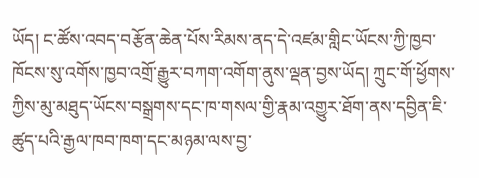ཡོད། ང་ཚོས་འབད་བརྩོན་ཆེན་པོས་རིམས་ནད་དེ་འཛམ་གླིང་ཡོངས་ཀྱི་ཁྱབ་ཁོངས་སུ་འགོས་ཁྱབ་འགྲོ་རྒྱུར་བཀག་འགོག་ནུས་ལྡན་བྱས་ཡོད། ཀྲུང་གོ་ཕྱོགས་ཀྱིས་མུ་མཐུད་ཡོངས་བསྒྲགས་དང་ཁ་གསལ་གྱི་རྣམ་འགྱུར་ཐོག་ནས་དབྱིན་ཇི་ཚུད་པའི་རྒྱལ་ཁབ་ཁག་དང་མཉམ་ལས་བྱ་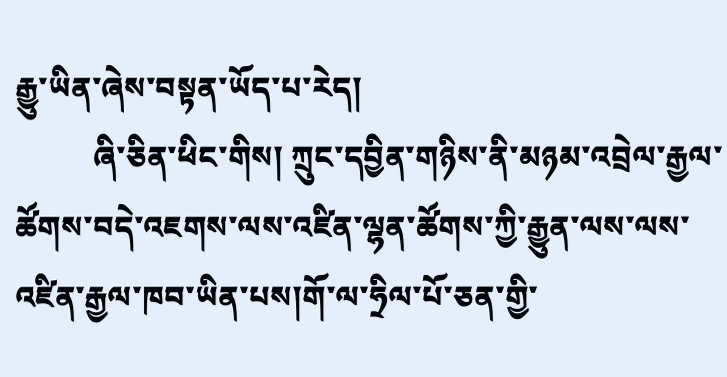རྒྱུ་ཡིན་ཞེས་བསྟན་ཡོད་པ་རེད།
          ཞི་ཅིན་ཕིང་གིས། ཀྲུང་དབྱིན་གཉིས་ནི་མཉམ་འབྲེལ་རྒྱལ་ཚོགས་བདེ་འཇགས་ལས་འཛིན་ལྷན་ཚོགས་ཀྱི་རྒྱུན་ལས་ལས་འཛིན་རྒྱལ་ཁབ་ཡིན་པས།གོ་ལ་ཧྲིལ་པོ་ཅན་གྱི་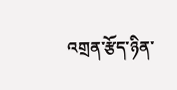འགྲན་རྩོད་ཉིན་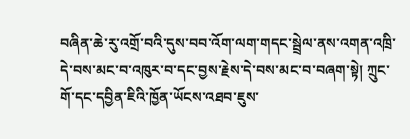བཞིན་ཆེ་རུ་འགྲོ་བའི་དུས་བབ་འོག་ལག་གདང་སྦྲེལ་ནས་འགན་འཁྲི་དེ་བས་མང་བ་འཁུར་བ་དང་བྱས་རྗེས་དེ་བས་མང་བ་བཞག་སྟེ། ཀྲུང་གོ་དང་དབྱིན་ཇིའི་ཁྱོན་ཡོངས་འཐབ་ཇུས་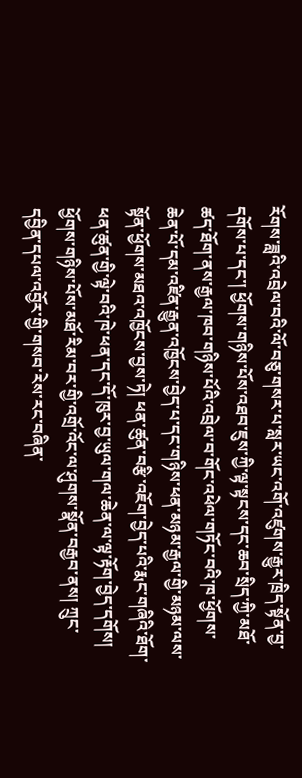རོགས་ཟླའི་འབྲེལ་བའི་ལོ་བཅུ་གསར་པ་སླར་ཡང་འགོ་འཛུགས་རྒྱུར་ཁྲིད་སྟོན་བྱ་དགོས་པ་དང་། ཕྱོགས་གཉིས་པོས་འཐབ་ཇུས་ཀྱི་ལྟ་སྟངས་དང་ཆབ་སྲིད་ཀྱི་མཐོ་ཚད་ཐོག་ནས་རྒྱལ་ཁབ་གཉིས་པོའི་འབྲེལ་བ་གོང་འཕེལ་གཏོང་བའི་ཁ་ཕྱོགས་ཆེན་པོ་དམ་འཛིན་རྒྱུན་འཁྱོངས་བྱེད་པ་དང་གཉིས་ཕན་མཉམ་རྒྱལ་གྱི་མཉམ་ལས་སྟོན་ཕྱོགས་མཐའ་འཁྱོངས་བྱས་ཏེ། ཕན་ཚུན་བརྩི་འཇོག་བྱེད་པའི་རྨང་གཞིའི་ཐོག་ཕན་ཚུན་གྱི་ལྟེ་བའི་ཁེ་ཕན་དང་དོ་ཁུར་བྱ་ཡུལ་གལ་ཆེན་ལ་ལྟ་རྟོག་བྱེད་དགོས། ཕྱོགས་གཉིས་པོས་མཐོ་རིམ་བར་གྱི་འགྲོ་འོང་ལ་ཤུགས་སྣོན་བརྒྱབ་ནས། ཀྲུང་དབྱིན་དཔལ་འབྱོར་གྱི་གསབ་རེས་རང་བཞིན་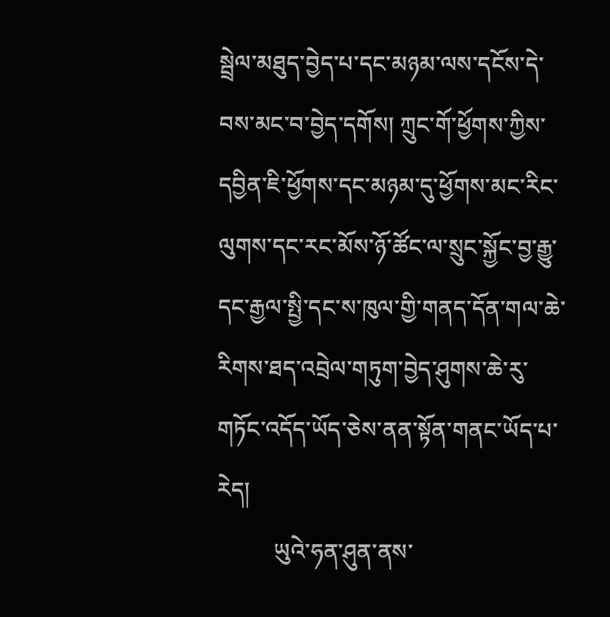སྦྲེལ་མཐུད་བྱེད་པ་དང་མཉམ་ལས་དངོས་དེ་བས་མང་བ་བྱེད་དགོས། ཀྲུང་གོ་ཕྱོགས་ཀྱིས་དབྱིན་ཇི་ཕྱོགས་དང་མཉམ་དུ་ཕྱོགས་མང་རིང་ལུགས་དང་རང་མོས་ཉོ་ཚོང་ལ་སྲུང་སྐྱོང་བྱ་རྒྱུ་དང་རྒྱལ་སྤྱི་དང་ས་ཁུལ་གྱི་གནད་དོན་གལ་ཆེ་རིགས་ཐད་འབྲེལ་གཏུག་བྱེད་ཤུགས་ཆེ་རུ་གཏོང་འདོད་ཡོད་ཅེས་ནན་སྟོན་གནང་ཡོད་པ་རེད།
          ཡུའེ་ཧན་ཤུན་ནས་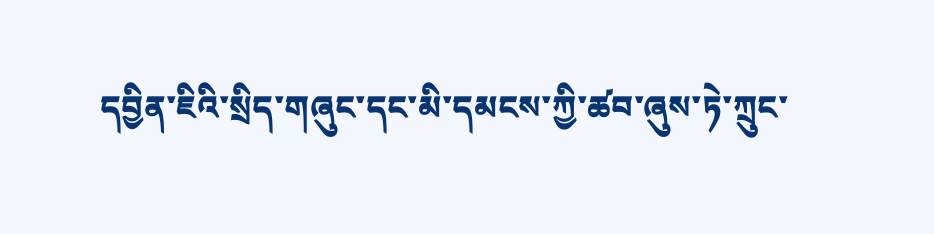དབྱིན་ཇིའི་སྲིད་གཞུང་དང་མི་དམངས་ཀྱི་ཚབ་ཞུས་ཏེ་ཀྲུང་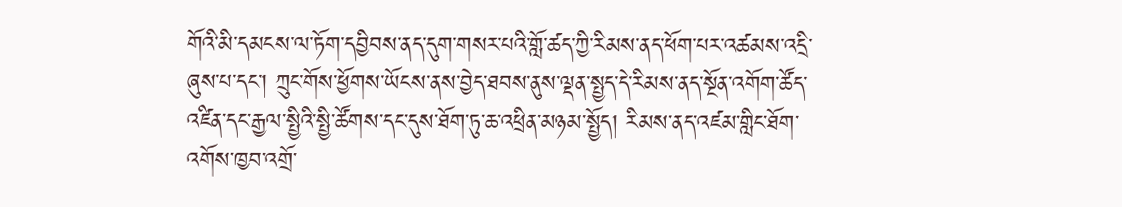གོའི་མི་དམངས་ལ་ཏོག་དབྱིབས་ནད་དུག་གསར་པའི་གློ་ཚད་ཀྱི་རིམས་ནད་ཕོག་པར་འཚམས་འདྲི་ཞུས་པ་དང་། ཀྲུང་གོས་ཕྱོགས་ཡོངས་ནས་བྱེད་ཐབས་ནུས་ལྡན་སྤྱད་དེ་རིམས་ནད་སྔོན་འགོག་ཚོད་འཛིན་དང་རྒྱལ་སྤྱིའི་སྤྱི་ཚོགས་དང་དུས་ཐོག་ཏུ་ཆ་འཕྲིན་མཉམ་སྤྱོད། རིམས་ནད་འཛམ་གླིང་ཐོག་འགོས་ཁྱབ་འགྲོ་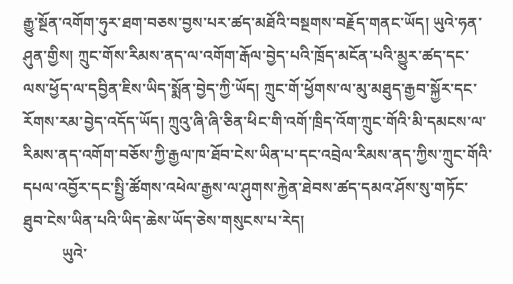རྒྱུ་སྔོན་འགོག་ཧུར་ཐག་བཅས་བྱས་པར་ཚད་མཐོའི་བསྔགས་བརྗོད་གནང་ཡོད། ཡུའེ་ཧན་ཤུན་གྱིས། ཀྲུང་གོས་རིམས་ནད་ལ་འགོག་རྒོལ་བྱེད་པའི་ཁྲོད་མངོན་པའི་མྱུར་ཚད་དང་ལས་ཕྱོད་ལ་དབྱིན་ཇིས་ཡིད་སྨོན་བྱེད་ཀྱི་ཡོད། ཀྲུང་གོ་ཕྱོགས་ལ་མུ་མཐུད་རྒྱབ་སྐྱོར་དང་རོགས་རམ་བྱེད་འདོད་ཡོད། ཀྲུའུ་ཞི་ཞི་ཅིན་ཕིང་གི་འགོ་ཁྲིད་འོག་ཀྲུང་གོའི་མི་དམངས་ལ་རིམས་ནད་འགོག་བཅོས་ཀྱི་རྒྱལ་ཁ་ཐོབ་ངེས་ཡིན་པ་དང་འབྲེལ་རིམས་ནད་ཀྱིས་ཀྲུང་གོའི་དཔལ་འབྱོར་དང་སྤྱི་ཚོགས་འཕེལ་རྒྱས་ལ་ཤུགས་རྐྱེན་ཐེབས་ཚད་དམའ་ཤོས་སུ་གཏོང་ཐུབ་ངེས་ཡིན་པའི་ཡིད་ཆེས་ཡོད་ཅེས་གསུངས་པ་རེད།
          ཡུའེ་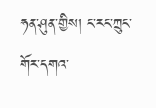ཧན་ཤུན་གྱིས། ང་རང་ཀྲུང་གོར་དགའ་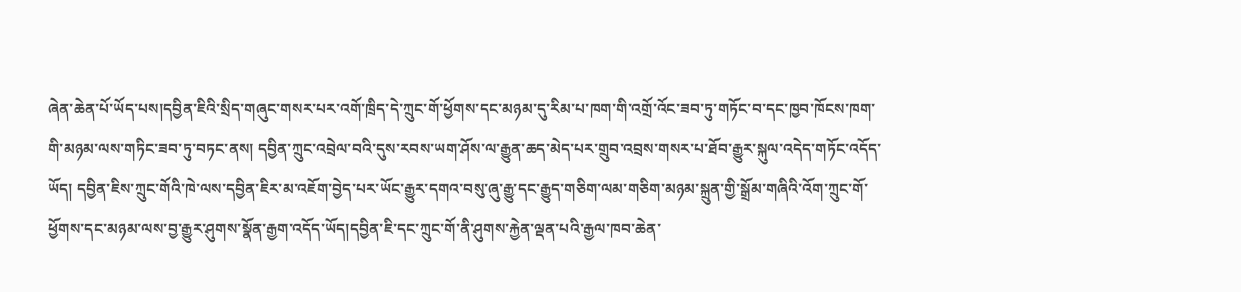ཞེན་ཆེན་པོ་ཡོད་པས།དབྱིན་ཇིའི་སྲིད་གཞུང་གསར་པར་འགོ་ཁྲིད་དེ་ཀྲུང་གོ་ཕྱོགས་དང་མཉམ་དུ་རིམ་པ་ཁག་གི་འགྲོ་འོང་ཟབ་ཏུ་གཏོང་བ་དང་ཁྱབ་ཁོངས་ཁག་གི་མཉམ་ལས་གཏིང་ཟབ་ཏུ་བཏང་ནས། དབྱིན་ཀྲུང་འབྲེལ་བའི་དུས་རབས་ཡག་ཤོས་ལ་རྒྱུན་ཆད་མེད་པར་གྲུབ་འབྲས་གསར་པ་ཐོབ་རྒྱུར་སྐུལ་འདེད་གཏོང་འདོད་ཡོད། དབྱིན་ཇིས་ཀྲུང་གོའི་ཁེ་ལས་དབྱིན་ཇིར་མ་འཇོག་བྱེད་པར་ཡོང་རྒྱུར་དགའ་བསུ་ཞུ་རྒྱུ་དང་རྒྱུད་གཅིག་ལམ་གཅིག་མཉམ་སྐྲུན་གྱི་སྒྲོམ་གཞིའི་འོག་ཀྲུང་གོ་ཕྱོགས་དང་མཉམ་ལས་བྱ་རྒྱུར་ཤུགས་སྣོན་རྒྱག་འདོད་ཡོད།དབྱིན་ཇི་དང་ཀྲུང་གོ་ནི་ཤུགས་རྐྱེན་ལྡན་པའི་རྒྱལ་ཁབ་ཆེན་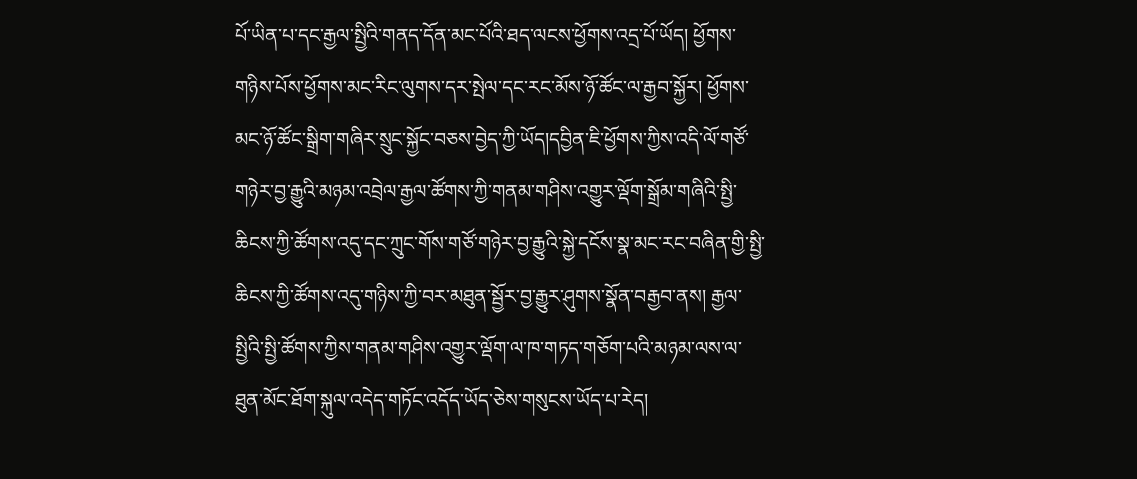པོ་ཡིན་པ་དང་རྒྱལ་སྤྱིའི་གནད་དོན་མང་པོའི་ཐད་ལངས་ཕྱོགས་འདྲ་པོ་ཡོད། ཕྱོགས་གཉིས་པོས་ཕྱོགས་མང་རིང་ལུགས་དར་སྤེལ་དང་རང་མོས་ཉོ་ཚོང་ལ་རྒྱབ་སྐྱོར། ཕྱོགས་མང་ཉོ་ཚོང་སྒྲིག་གཞིར་སྲུང་སྐྱོང་བཅས་བྱེད་ཀྱི་ཡོད།དབྱིན་ཇི་ཕྱོགས་ཀྱིས་འདི་ལོ་གཙོ་གཉེར་བྱ་རྒྱུའི་མཉམ་འབྲེལ་རྒྱལ་ཚོགས་ཀྱི་གནམ་གཤིས་འགྱུར་ལྡོག་སྒྲོམ་གཞིའི་སྤྱི་ཆིངས་ཀྱི་ཚོགས་འདུ་དང་ཀྲུང་གོས་གཙོ་གཉེར་བྱ་རྒྱུའི་སྐྱེ་དངོས་སྣ་མང་རང་བཞིན་གྱི་སྤྱི་ཆིངས་ཀྱི་ཚོགས་འདུ་གཉིས་ཀྱི་བར་མཐུན་སྦྱོར་བྱ་རྒྱུར་ཤུགས་སྣོན་བརྒྱབ་ནས། རྒྱལ་སྤྱིའི་སྤྱི་ཚོགས་ཀྱིས་གནམ་གཤིས་འགྱུར་ལྡོག་ལ་ཁ་གཏད་གཅོག་པའི་མཉམ་ལས་ལ་ཐུན་མོང་ཐོག་སྐུལ་འདེད་གཏོང་འདོད་ཡོད་ཅེས་གསུངས་ཡོད་པ་རེད།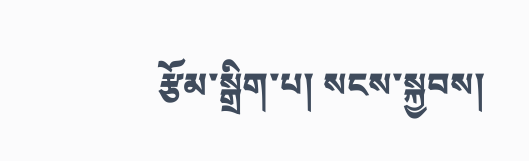རྩོམ་སྒྲིག་པ། སངས་སྐྱབས།